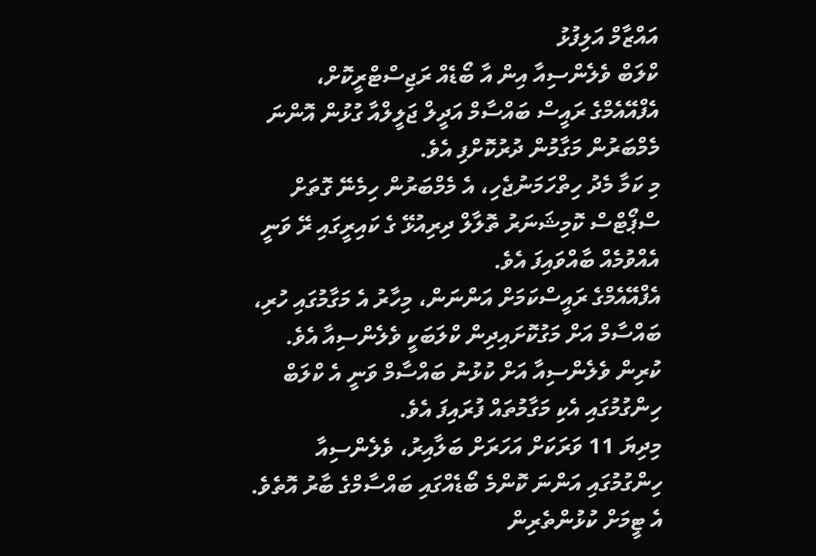އައްޒާމް އަލިފުޅު
ކްލަބް ވެލެންސިއާ އިން އާ ބޯޑެއް ރަޖިސްޓްރީކޮށް، އެފްއޭއެމްގެ ރައީސް ބައްސާމް އަދީލް ޖަލީލްއާ ގުޅުން އޮންނަ މެމްބަރުން މަގާމުން ދުރުކޮށްފި އެވެ.
މި ކަމާ މެދު ހިތްހަމަނުޖެހި، އެ މެމްބަރުން ހިމެނޭ ގޮތަށް ސްޕޯޓްސް ކޮމިޝަނަރު ތޮލާލް ދިރިއުޅޭ ގެ ކައިރީގައި ރޭ ވަނީ އެއްވުމެއް ބާއްވައިފަ އެވެ.
އެފްއޭއެމްގެ ރައީސްކަމަށް އަންނަން، މިހާރު އެ މަގާމުގައި ހުރި، ބައްސާމް އަށް މަގުކޮށައިދިން ކްލަބަކީ ވެލެންސިއާ އެވެ. ކުރިން ވެލެންސިއާ އަށް ކުޅުނު ބައްސާމް ވަނީ އެ ކްލަބް ހިންގުމުގައި އެކި މަގާމުތައް ފުރައިފަ އެވެ.
މިދިޔަ 11 ވަރަކަށް އަހަރަށް ބަލާއިރު، ވެލެންސިއާ ހިންގުމުގައި އަންނަ ކޮންމެ ބޯޑެއްގައި ބައްސާމްގެ ބާރު އޮތެވެ. އެ ޓީމަށް ކުޅުންތެރިން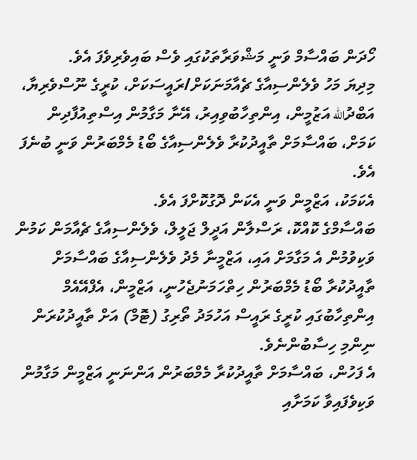ހޯދަން ބައްސާމް ވަނީ މަޝްވަރާތަކުގައި ވެސް ބައިވެރިވެފަ އެވެ.
މިދިޔަ މަހު ވެލެންސިއާގެ ޗެއާމަނަކަށް/ރައީސަކަށް، ކުރީގެ ނޫސްވެރިޔާ، އަބްދުالله އަޒުމީން، އިންތިހާބުވިއިރު، އޭނާ މަގާމުން އިސްތިއުފާދިން ކަމަށް، ބައްސާމަށް ތާއީދުކުރާ ވެލެންސިއާގެ ބޯޑު މެމްބަރުން ވަނީ ބުނެފަ އެވެ.
އެކަމަކު، އަޒްމީން ވަނީ އެކަން ދޮގުކޮށްފަ އެވެ.
ބައްސާމްގެ ކޮއްކޮ، ރަސްލާން އަދީލް ޖަލީލް، ވެލެންސިއާގެ ޗެއާމަން ކަމުން ވަކިވުމުން އެ މަގާމަށް އައި، އަޒްމީނާ މެދު ވެލެންސިއާގެ ބައްސާމަށް ތާއީދުކުރާ ބޯޑު މެމްބަރުން ހިތްހަމަނުޖެހުނީ، އަޒްމީން، އެފްއޭއެމް އިންތިހާބުގައި ކުރީގެ ރައީސް އަހުމަދު ތޯރިގު (ޓޮމް) އަށް ތާއީދުކުރަން ނިންމި ހިސާބުންނެވެ.
އެ ފަހުން، ބައްސާމަށް ތާއީދުކުރާ މެމްބަރުން އަންނަނީ އަޒްމީން މަގާމުން ވަކިވެފައިވާ ކަމަށާއި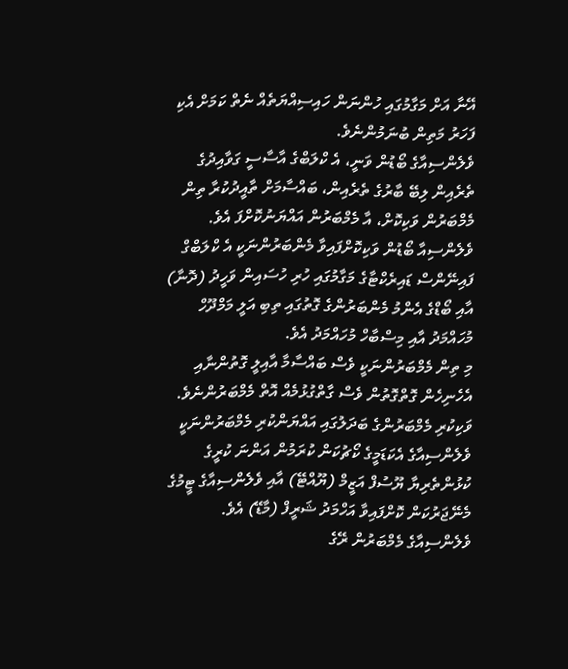އޭނާ އަށް މަގާމުގައި ހުންނަން ހައިސިއްޔަތެއް ނެތް ކަމަށް އެކި ފަހަރު މަތިން ބުނަމުންނެވެ.
ވެލެންސިއާގެ ބޯޑުން ވަނީ، އެ ކްލަބްގެ އާސާސީ ގަވާއިދުގެ ތެރެއިން ލިބޭ ބާރުގެ ތެރެއިން، ބައްސާމަށް ތާއީދުކުރާ ތިން މެމްބަރުން ވަކިކޮށް، އާ މެމްބަރުން އައްޔަނުކޮށްފަ އެވެ.
ވެލެންސިއާ ބޯޑުން ވަކިކޮށްފައިވާ މެންބަރުންނަކީ އެ ކްލަބްގް ފައިނޭންސް ޑައިރެކްޓާގެ މަގާމުގައި ހުރި ހުސައިން ވަހީދު (ދޮނާ) އާއި ބޯޑްގެ އެންމު މެންބަރުންގެ ގޮތުގައި ތިބި އަލީ މަމްދޫހް މުހައްމަދު އާއި މިސްބާހް މުހައްމަދު އެވެ.
މި ތިން މެމްބަރުންނަކީ ވެސް ބައްސާމާ އާއިލީ ގޮތުންނާއި އެހެނިހެން ގޮތްގޮތުން ވެސް ގާތްގުޅުމެއް އޮތް މެމްބަރުންނެވެ.
ވަކިކުރި މެމްބަރުންގެ ބަދަލުގައި އައްޔަންކުރި މެމްބަރުންނަކީ ވެލެންސިއާގެ އެކަޑަމީގެ ކޯޗުކަން ކުރަމުން އަންނަ ކުރީގެ ކުޅުންތެރިޔާ ޔޫސުފް އަޒީމް (ޔޫއްޓޭ) އާއި ވެލެންސިއާގެ ޓީމުގެ މެނޭޖަރުކަން ކޮށްފައިވާ އަހްމަދު ޝަރީފް (މާޑޭ) އެވެ.
ވެލެންސިއާގެ މެމްބަރުން ރޭގެ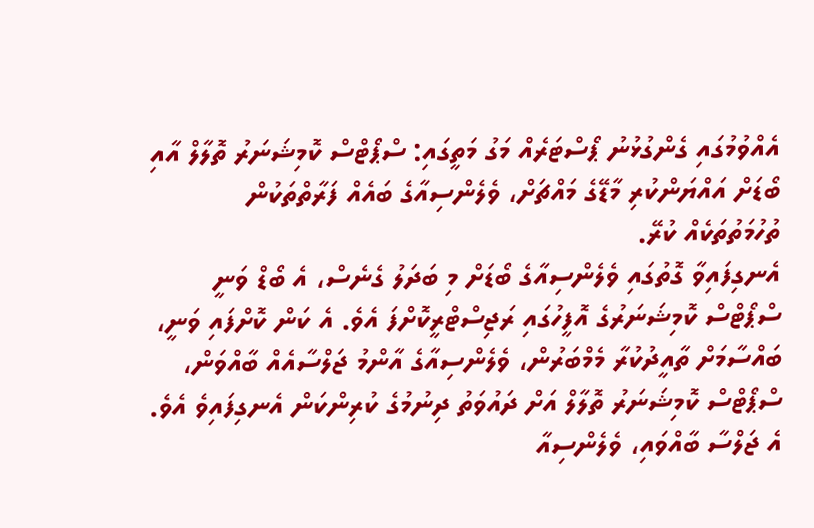އެއްވުމުގައި ގެންގުޅުނު ޕޯސްޓަރެއް މަގު މަތީގައި: ސްޕޯޓްސް ކޮމިޝަނަރު ތޮލާލް އާއި ބޯޑަށް އައްޔަންކުރި މާޑޭގެ މައްޗަށް، ވެލެންސިއާގެ ބައެއް ފަރާތްތަކުން ތުހުމަތުތަކެއް ކުރޭ.
އެނގިފައިވާ ގޮތުގައި ވެލެންސިއާގެ ބޯޑަށް މި ބަދަލު ގެނެސް، އެ ބޯޑް ވަނީ ސްޕޯޓްސް ކޮމިޝަނަރުގެ އޮފީހުގައި ރަޖިސްޓްރީކޮށްފަ އެވެ. އެ ކަން ކޮށްފައި ވަނީ، ބައްސާމަށް ތާއީދުކުރާ މެމްބަރުން، ވެލެންސިއާގެ އާންމު ޖަލްސާއެއް ބާއްވަން، ސްޕޯޓްސް ކޮމިޝަނަރު ތޮލާލް އަށް ދައުވަތު ދިނުމުގެ ކުރިންކަން އެނގިފައިވެ އެވެ.
އެ ޖަލްސާ ބާއްވައި، ވެލެންސިއާ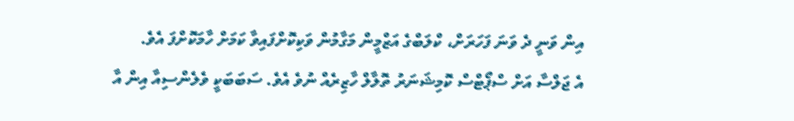އިން ވަނީ ދެ ވަނަ ފަހަރަށް، ކްލަބްގެ އަޒްމީން މަގާމުން ވަކިކޮށްފައިވާ ކަމަށް ހާމަކޮށްފަ އެވެ.
އެ ޖަލްސާ އަށް ސްޕޯޓްސް ކޮމިޝަނަރު ތޮލާލް ހާޒިރެއް ނުވެ އެވެ. ސަބަބަކީ ވެލެންސިއާ އިން އާ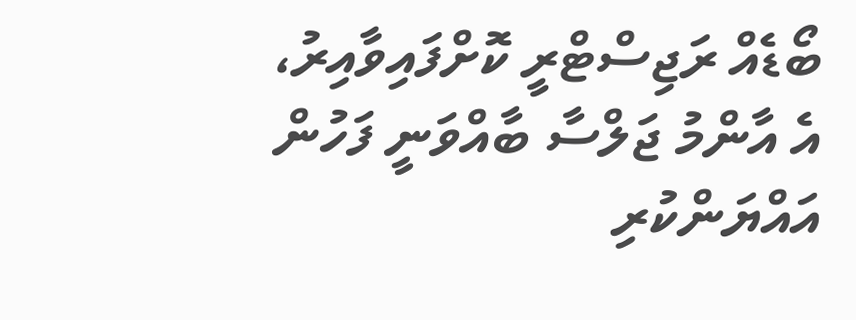ބޯޑެއް ރަޖިސްޓްރީ ކޮށްފައިވާއިރު، އެ އާންމު ޖަލްސާ ބާއްވަނީ ފަހުން އައްޔަންކުރި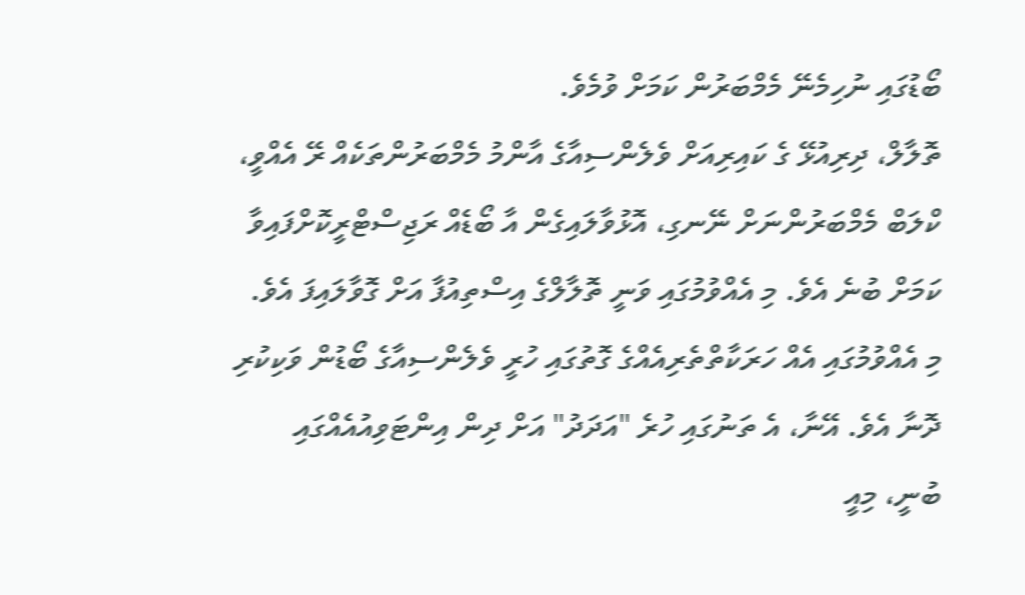ބޯޑުގައި ނުހިމެނޭ މެމްބަރުން ކަމަށް ވުމެވެ.
ތޮލާލް، ދިރިއުޅޭ ގެ ކައިރިއަށް ވެލެންސިއާގެ އާންމު މެމްބަރުންތަކެއް ރޭ އެއްވީ، ކްލަބް މެމްބަރުންނަށް ނޭނގި، އޮޅުވާލައިގެން އާ ބޯޑެއް ރަޖިސްޓްރީކޮށްފައިވާ ކަމަށް ބުނެ އެވެ. މި އެއްވުމުގައި ވަނީ ތޮލާލްގެ އިސްތިއުފާ އަށް ގޮވާލައިފަ އެވެ.
މި އެއްވުމުގައި އެއް ހަރަކާތްތެރިއެއްގެ ގޮތުގައި ހުރީ ވެލެންސިއާގެ ބޯޑުން ވަކިކުރި ދޮނާ އެވެ. އޭނާ، އެ ތަނުގައި ހުރެ "އަދަދު" އަށް ދިން އިންޓަވިއުއެއްގައި ބުނީ، މިއީ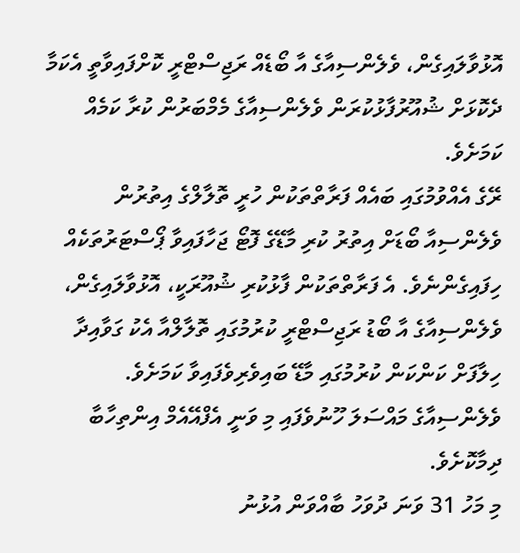އޮޅުވާލައިގެން، ވެލެންސިއާގެ އާ ބޯޑެއް ރަޖިސްޓްރީ ކޮށްފައިވާތީ އެކަމާ ދެކޮޅަށް ޝުއޫރުފާޅުކުރަން ވެލެންސިއާގެ މެމްބަރުން ކުރާ ކަމެއް ކަމަށެވެ.
ރޭގެ އެއްވުމުގައި ބައެއް ފަރާތްތަކުން ހުރީ ތޮލާލްގެ އިތުރުން ވެލެންސިއާ ބޯޑަށް އިތުރު ކުރި މާޑޭގެ ފޮޓޯ ޖަހާފައިވާ ޕޯސްޓަރުތަކެއް ހިފައިގެންނެވެ. އެ ފަރާތްތަކުން ފާޅުކުރި ޝުއޫރަކީ، އޮޅުވާލައިގެން، ވެލެންސިއާގެ އާ ބޯޑު ރަޖިސްޓްރީ ކުރުމުގައި ތޮލާލްއާ އެކު ގަވާއިދާ ހިލާފަށް ކަންކަން ކުރުމުގައި މާޑޭ ބައިވެރިވެފައިވާ ކަމަށެވެ.
ވެލެންސިއާގެ މައްސަލަ ހޫނުވެފައި މި ވަނީ އެފްއޭއެމް އިންތިހާބާ ދިމާކޮށެވެ.
މި މަހު 31 ވަނަ ދުވަހު ބާއްވަން އުޅުނު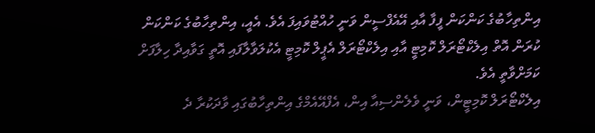އިންތިހާބުގެ ކަންކަން ފީފާ އާއި އޭއެފްސީން ވަނީ ހުއްޓުވައިފަ އެވެ. އެއީ، އިންތިހާބުގެ ކަންކަން ކުރަން އޮތް އިލެކްޓޯރަލް ކޮމިޓީ އާއި އިލެކްޓޯރަލް އެޕީލް ކޮމިޓީ އެކުލަވާލާފައި އޮތީ ގަވާއިދާ ހިލާފަށް ކަމަށްވާތީ އެވެ.
އިލެކްޓޯރަލް ކޮމިޓީން، ވަނީ ވެލެންސިއާ އިން، އެފްއޭއެމްގެ އިންތިހާބުގައި ވާދަކުރާ ދެ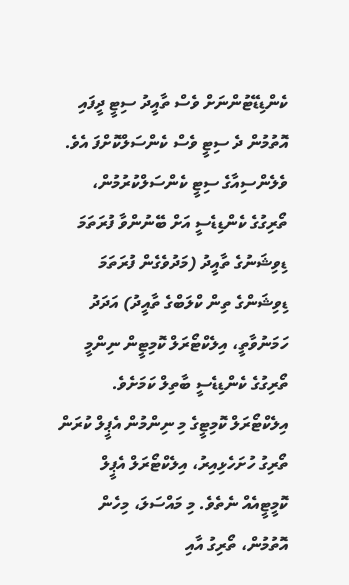ކެންޑިޑޭޓުންނަށް ވެސް ތާއީދު ސިޓީ ދީފައި އޮތުމުން ދެ ސިޓީ ވެސް ކެންސަލްކޮށްފަ އެވެ.
ވެލެންސިއާގެ ސިޓީ ކެންސަލްކުރުމުން، ތޯރިގުގެ ކެންޑިޑެސީ އަށް ބޭނުންވާ ފުރަތަމަ ޑިވިޝަނުގެ ތާއީދު (މަދުވެގެން ފުރަތަމަ ޑިވިޝަންގެ ތިން ކްލަބްގެ ތާއީދު) އަދަދު ހަމަނުވާތީ، އިލެކްޓޯރަލް ކޮމިޓީން ނިންމީ ތޯރިގުގެ ކެންޑިޑެސީ ބާތިލް ކަމަށެވެ.
އިލެކްޓޯރަލް ކޮމިޓީގެ މި ނިންމުން އެޕީލް ކުރަން ތޯރިގު ހުށަހެޅިއިރު، އިލެކްޓޯރަލް އެޕީލް ކޮމީޓީއެއް ނެތެވެ. މި މައްސަލަ، މިހެން އޮތުމުން، ތޯރިގު އާއި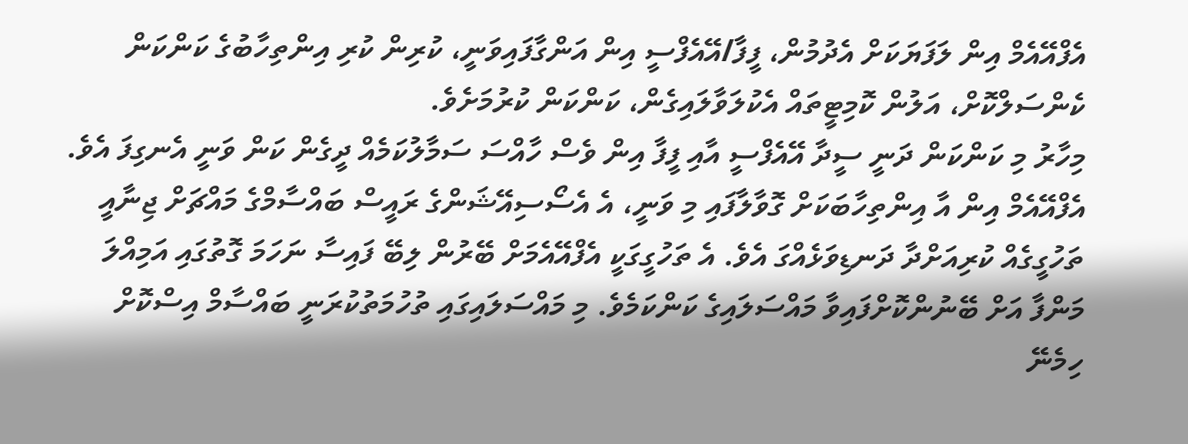އެފްއޭއެމް އިން ލަފަޔަކަށް އެދުމުން، ފީފާ/އޭއެފްސީ އިން އަންގާފައިވަނީ، ކުރިން ކުރި އިންތިހާބުގެ ކަންކަން ކެންސަލްކޮށް، އަލުން ކޮމިޓީތައް އެކުލަވާލައިގެން، ކަންކަން ކުރުމަށެވެ.
މިހާރު މި ކަންކަން ދަނީ ސީދާ އޭއެފްސީ އާއި ފީފާ އިން ވެސް ހާއްސަ ސަމާލުކަމެއް ދީގެން ކަން ވަނީ އެނގިފަ އެވެ.
އެފްއޭއެމް އިން އާ އިންތިހާބަކަށް ގޮވާލާފައި މި ވަނީ، އެ އެސޯސިއޭޝަންގެ ރައީސް ބައްސާމްގެ މައްޗަށް ޖިނާއީ ތަހުގީގެއް ކުރިއަށްދާ ދަނޑިވަޅެއްގަ އެވެ. އެ ތަހުގީގަކީ އެފްއޭއެމަށް ބޭރުން ލިބޭ ފައިސާ ނަހަމަ ގޮތުގައި އަމިއްލަ މަންފާ އަށް ބޭނުންކޮށްފައިވާ މައްސަލައިގެ ކަންކަމެވެ. މި މައްސަލައިގައި ތުހުމަތުކުރަނީ ބައްސާމް އިސްކޮށް ހިމެނޭ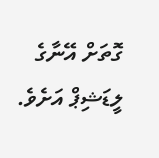ގޮތަށް އޭނާގެ ލީޑަޝިޕް އަށެވެ.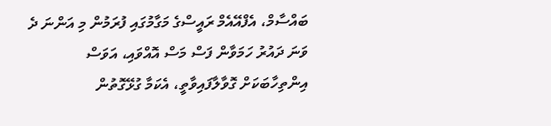ބައްސާމް، އެފްއޭއެމް ރައީސްގެ މަގާމުގައި ފުރަމުން މި އަންނަ ދެ ވަނަ ދައުރު ހަމަވާން ފަސް މަސް އޮއްވައި، އަވަސް އިންތިހާބަކަށް ގޮވާލާފައިވާތީ، އެކަމާ ގުޅޭގޮތުން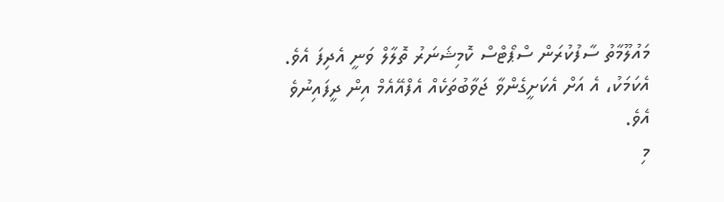މައުލޫމާތު ސާފުކުރަން ސްޕޯޓްސް ކޮމިޝަނަރު ތޮލާލް ވަނީ އެދިފަ އެވެ. އެކަމަކު، އެ އަށް އެކަށީގެންވާ ޖަވާބުތަކެއް އެފްއޭއެމް އިން ދީފައިނުވެ އެވެ.
މި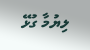ލިޔުމާ ގުޅޭ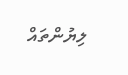ލިޔުންތައް